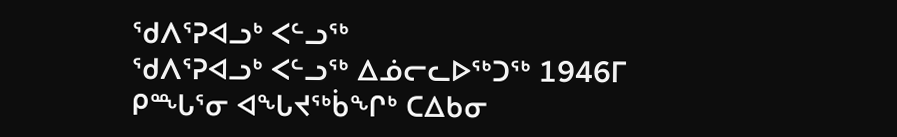ᖁᐱᕐᕈᐊᓗᒃ ᐸᓪᓗᖅ
ᖁᐱᕐᕈᐊᓗᒃ ᐸᓪᓗᖅ ᐃᓅᓕᓚᐅᖅᑐᖅ 1946ᒥ ᑭᙵᕐᓂ ᐊᖓᔪᖅᑳᖏᒃ ᑕᐃᑲᓂ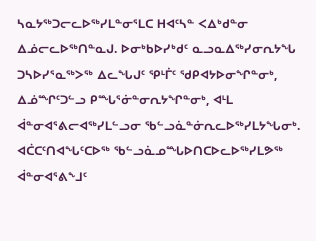ᓴᓇᔭᖅᑐᓕᓚᐅᖅᓯᒪᓐᓂᕐᒪᑕ ᕼᐊᑦᓴᓐ ᐸᐃᒃᑯᓐᓂ ᐃᓅᓕᓚᐅᖅᑎᓐᓇᒍ. ᐅᓂᒃᑲᐅᓯᒃᑯᑦ ᓇᓗᓇᐃᖅᓯᓂᕆᔭᖓ ᑐᓴᐅᓯᕐᓇᖅᐳᖅ ᐃᓚᖓᒍᑦ ᕿᒻᒦᑦ ᖁᑭᐊᔭᐅᓂᖏᓐᓂᒃ, ᐃᓅᙱᑦᑐᓪᓗ ᑭᙵᕐᓃᓐᓂᕆᔭᖏᓐᓂᒃ, ᐊᒻᒪ ᐋᓐᓂᐊᕐᕕᓕᐊᖅᓯᒪᓪᓗᓂ ᖃᓪᓗᓈᓐᓃᕆᓚᐅᖅᓯᒪᔭᖓᓂᒃ. ᐊᑖᑕᑦᑎᐊᖓᑦᑕᐅᖅ ᖃᓪᓗᓈᓄᙵᐅᑎᑕᐅᓚᐅᖅᓯᒪᕗᖅ ᐋᓐᓂᐊᕐᕕᖕᒧᑦ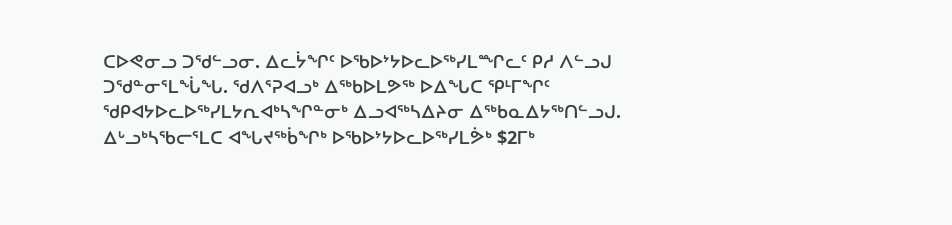ᑕᐅᕙᓂᓗ ᑐᖁᓪᓗᓂ. ᐃᓚᔮᖏᑦ ᐅᖃᐅᔾᔭᐅᓚᐅᖅᓯᒪᙱᓚᑦ ᑭᓱ ᐱᓪᓗᒍ ᑐᖁᓐᓂᕐᒪᖔᖓ. ᖁᐱᕐᕈᐊᓗᒃ ᐃᖅᑲᐅᒪᕗᖅ ᐅᐃᖓᑕ ᕿᒻᒥᖏᑦ ᖁᑭᐊᔭᐅᓚᐅᖅᓯᒪᔭᕆᐊᒃᓴᖏᓐᓂᒃ ᐃᓗᐊᖅᓴᐃᔨᓂ ᐃᖅᑲᓇᐃᔭᖅᑎᓪᓗᒍ. ᐃᒡᓗᒃᓴᖃᓕᕐᒪᑕ ᐊᖓᔪᖅᑳᖏᒃ ᐅᖃᐅᔾᔭᐅᓚᐅᖅᓯᒪᕘᒃ $2ᒥᒃ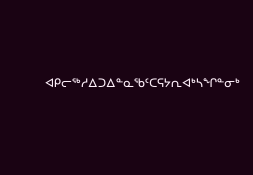ᐊᑭᓕᖅᓱᐃᑐᐃᓐᓇᖃᑦᑕᕋᔭᕆᐊᒃᓴᖏᓐᓂᒃ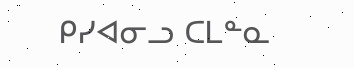ᑭᓯᐊᓂᓗ ᑕᒪᓐᓇ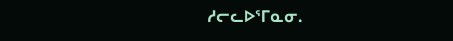ᓱᓕᓚᐅᕐᒥᓇᓂ.